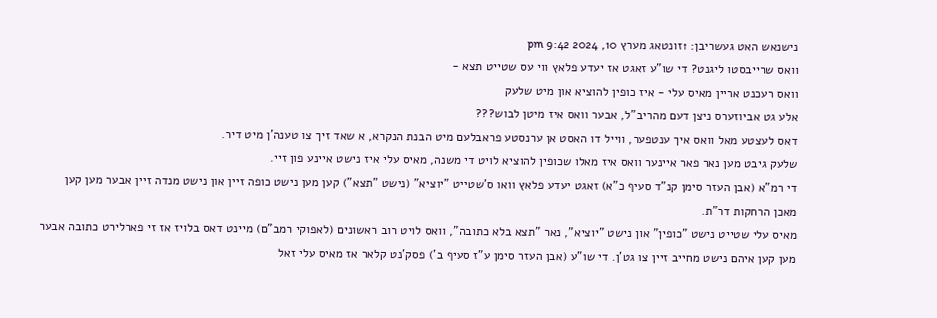נישנאש האט געשריבן: ↑זונטאג מערץ 10, 2024 9:42 pm
וואס שרייבסטו ליגנט? די שו"ע זאגט אז יעדע פלאץ ווי עס שטייט תצא -
וואס רעכנט אריין מאיס עלי - איז כופין להוציא און מיט שלעק
אלע גט אביוזערס ניצן דעם מהריב"ל, אבער וואס איז מיטן לבוש???
דאס לעצטע מאל וואס איך ענטפער, ווייל דו האסט אן ערנסטע פראבלעם מיט הבנת הנקרא, א שאד זיך צו טענה'ן מיט דיר.
שלעק גיבט מען נאר פאר איינער וואס איז מאלו שכופין להוציא לויט די משנה, מאיס עלי איז נישט איינע פון זיי.
די רמ"א (אבן העזר סימן קנ"ד סעיף כ"א) זאגט יעדע פלאץ וואו ס'שטייט "יוציא" (נישט "תצא") קען מען נישט כופה זיין און נישט מנדה זיין אבער מען קען מאכן הרחקות דר"ת.
מאיס עלי שטייט נישט "כופין" און נישט "יוציא", נאר "תצא בלא כתובה", וואס לויט רוב ראשונים (לאפוקי רמב"ם) מיינט דאס בלויז אז זי פארלירט כתובה אבער מען קען איהם נישט מחייב זיין צו גט'ן. די שו"ע (אבן העזר סימן ע"ז סעיף ב') פסק'נט קלאר אז מאיס עלי זאל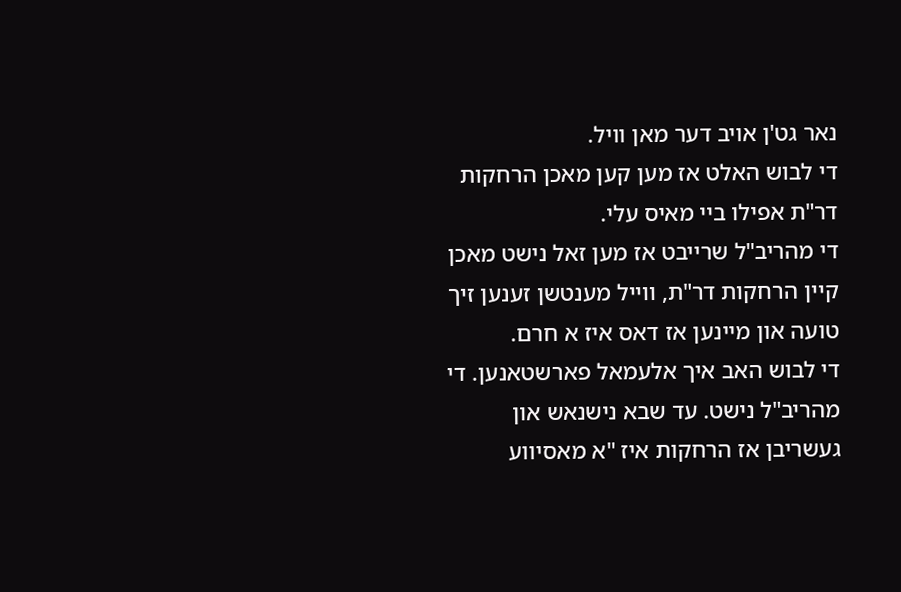נאר גט'ן אויב דער מאן וויל.
די לבוש האלט אז מען קען מאכן הרחקות דר"ת אפילו ביי מאיס עלי.
די מהריב"ל שרייבט אז מען זאל נישט מאכן קיין הרחקות דר"ת, ווייל מענטשן זענען זיך טועה און מיינען אז דאס איז א חרם.
די לבוש האב איך אלעמאל פארשטאנען. די מהריב"ל נישט. עד שבא נישנאש און געשריבן אז הרחקות איז "א מאסיווע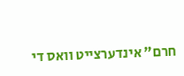חרם" אינדערצייט וואס די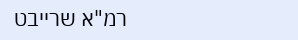רמ"א שרייבט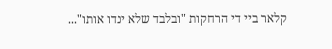קלאר ביי די הרחקות "ובלבד שלא ינדו אותו"...